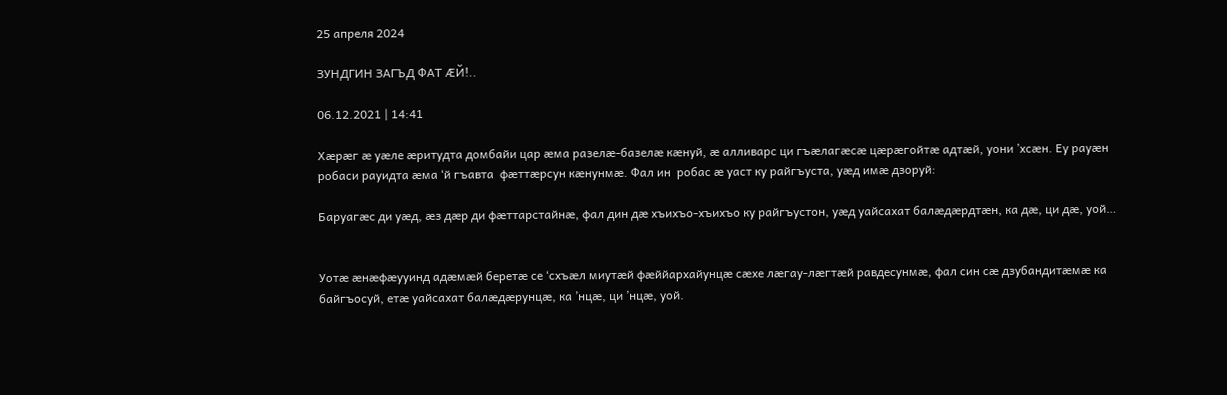25 апреля 2024

ЗУНДГИН ЗАГЪД ФАТ ӔЙ!..

06.12.2021 | 14:41

Хӕрӕг ӕ уӕле ӕритудта домбайи цар ӕма разелӕ-базелӕ кӕнуй, ӕ алливарс ци гъӕлагӕсӕ цӕрӕгойтӕ адтӕй, уони ’хсӕн. Еу рауӕн робаси рауидта ӕма ‘й гъавта  фӕттӕрсун кӕнунмӕ. Фал ин  робас ӕ уаст ку райгъуста, уӕд имӕ дзоруй:

Баруагӕс ди уӕд, ӕз дӕр ди фӕттарстайнӕ, фал дин дӕ хъихъо-хъихъо ку райгъустон, уӕд уайсахат балӕдӕрдтӕн, ка дӕ, ци дӕ, уой…


Уотӕ ӕнӕфӕууинд адӕмӕй беретӕ се ‘схъӕл миутӕй фӕййархайунцӕ сӕхе лӕгау-лӕгтӕй равдесунмӕ, фал син сӕ дзубандитӕмӕ ка байгъосуй, етӕ уайсахат балӕдӕрунцӕ, ка ’нцӕ, ци ’нцӕ, уой.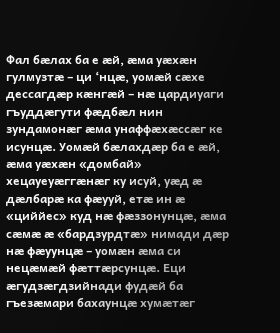Фал бӕлах ба е ӕй, ӕма уӕхӕн гулмузтӕ – ци ‘нцӕ, уомӕй сӕхе дессагдӕр кӕнгӕй – нӕ цардиуаги гъуддӕгути фӕдбӕл нин зундамонӕг ӕма унаффӕхӕссӕг ке исунцӕ. Уомӕй бӕлахдӕр ба е ӕй, ӕма уӕхӕн «домбай» хецауеуӕггӕнӕг ку исуй, уӕд ӕ дӕлбарӕ ка фӕууй, етӕ ин ӕ «циййес» куд нӕ фӕззонунцӕ, ӕма сӕмӕ ӕ «бардзурдтӕ» нимади дӕр нӕ фӕуунцӕ – уомӕн ӕма си нецӕмӕй фӕттӕрсунцӕ. Еци ӕгудзӕгдзийнади фудӕй ба гъезӕмари бахаунцӕ хумӕтӕг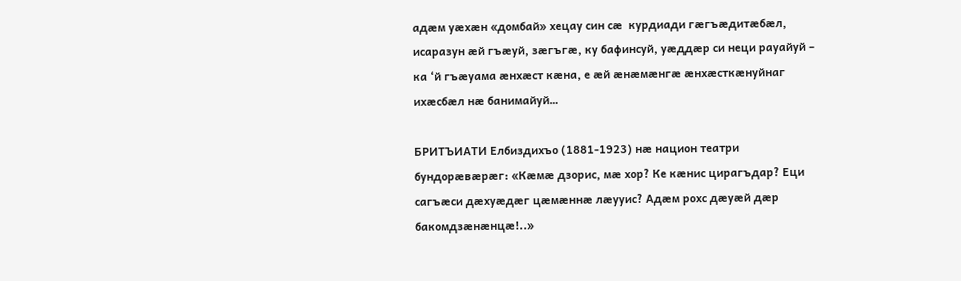адӕм уӕхӕн «домбай» хецау син сӕ  курдиади гӕгъӕдитӕбӕл, исаразун ӕй гъӕуй, зӕгъгӕ, ку бафинсуй, уӕддӕр си неци рауайуй – ка ‘й гъӕуама ӕнхӕст кӕна, е ӕй ӕнӕмӕнгӕ ӕнхӕсткӕнуйнаг ихӕсбӕл нӕ банимайуй…

БРИТЪИАТИ Елбиздихъо (1881-1923) нӕ национ театри бундорӕвӕрӕг: «Кӕмӕ дзорис, мӕ хор? Ке кӕнис цирагъдар? Еци сагъӕси дӕхуӕдӕг цӕмӕннӕ лӕууис? Адӕм рохс дӕуӕй дӕр бакомдзӕнӕнцӕ!..»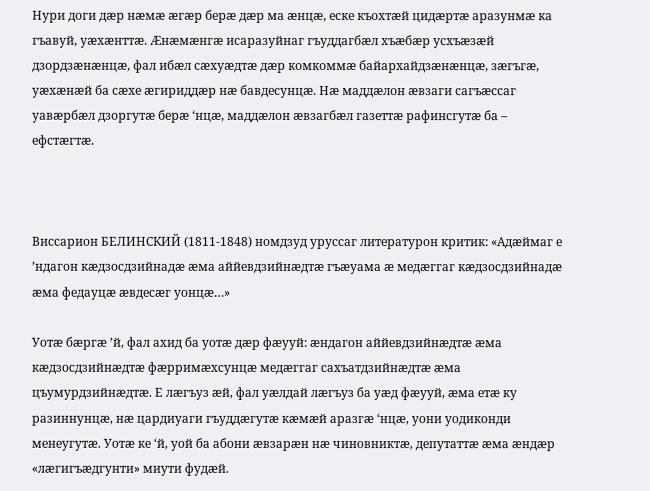Нури доги дӕр нӕмӕ ӕгӕр берӕ дӕр ма ӕнцӕ, еске къохтӕй цидӕртӕ аразунмӕ ка гъавуй, уӕхӕнттӕ. Ӕнӕмӕнгӕ исаразуйнаг гъуддагбӕл хъӕбӕр усхъӕзӕй дзордзӕнӕнцӕ, фал ибӕл сӕхуӕдтӕ дӕр комкоммӕ байархайдзӕнӕнцӕ, зӕгъгӕ, уӕхӕнӕй ба сӕхе ӕгириддӕр нӕ бавдесунцӕ. Нӕ маддӕлон ӕвзаги сагъӕссаг уавӕрбӕл дзоргутӕ берӕ ‘нцӕ, маддӕлон ӕвзагбӕл газеттӕ рафинсгутӕ ба – ефстӕгтӕ.



Виссарион БЕЛИНСКИЙ (1811-1848) номдзуд уруссаг литературон критик: «Адӕймаг е ’ндагон кӕдзосдзийнадӕ ӕма аййевдзийнӕдтӕ гъӕуама ӕ медӕггаг кӕдзосдзийнадӕ ӕма федауцӕ ӕвдесӕг уонцӕ…»

Уотӕ бӕргӕ ’й, фал ахид ба уотӕ дӕр фӕууй: ӕндагон аййевдзийнӕдтӕ ӕма кӕдзосдзийнӕдтӕ фӕрримӕхсунцӕ медӕггаг сахъатдзийнӕдтӕ ӕма цъумурдзийнӕдтӕ. Е лӕгъуз ӕй, фал уӕлдай лӕгъуз ба уӕд фӕууй, ӕма етӕ ку разиннунцӕ, нӕ цардиуаги гъуддӕгутӕ кӕмӕй аразгӕ ‘нцӕ, уони уодиконди менеугутӕ. Уотӕ ке ‘й, уой ба абони ӕвзарӕн нӕ чиновниктӕ, депутаттӕ ӕма ӕндӕр «лӕгигъӕдгунти» миути фудӕй.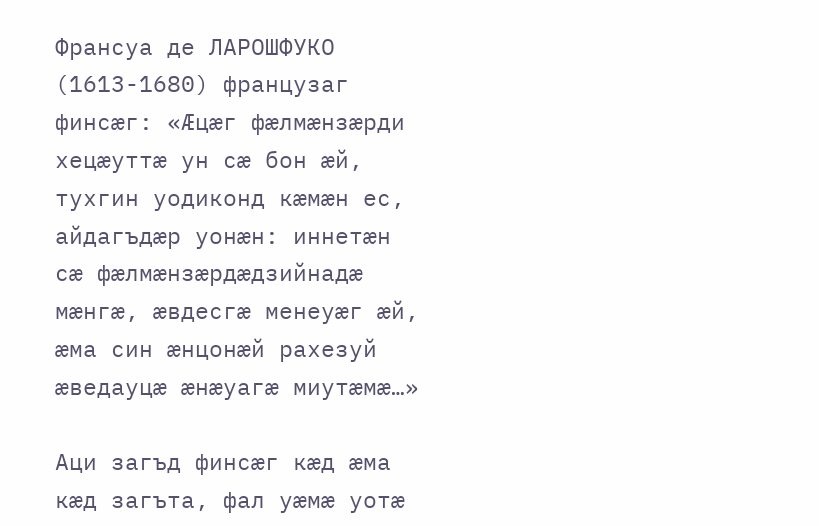Франсуа де ЛАРОШФУКО (1613-1680) французаг финсӕг: «Ӕцӕг фӕлмӕнзӕрди хецӕуттӕ ун сӕ бон ӕй, тухгин уодиконд кӕмӕн ес, айдагъдӕр уонӕн: иннетӕн сӕ фӕлмӕнзӕрдӕдзийнадӕ мӕнгӕ, ӕвдесгӕ менеуӕг ӕй, ӕма син ӕнцонӕй рахезуй ӕведауцӕ ӕнӕуагӕ миутӕмӕ…»

Аци загъд финсӕг кӕд ӕма кӕд загъта, фал уӕмӕ уотӕ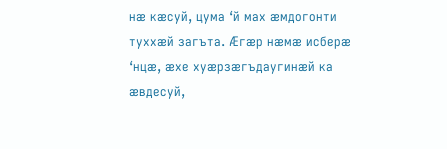нӕ кӕсуй, цума ‘й мах ӕмдогонти туххӕй загъта. Ӕгӕр нӕмӕ исберӕ ‘нцӕ, ӕхе хуӕрзӕгъдаугинӕй ка ӕвдесуй,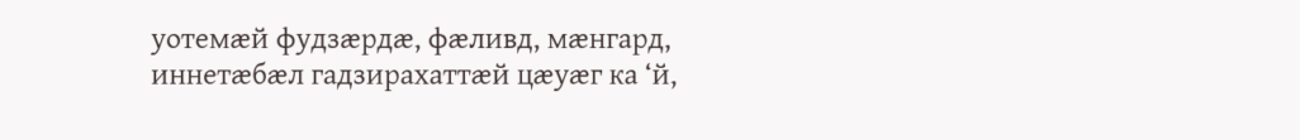уотемӕй фудзӕрдӕ, фӕливд, мӕнгард, иннетӕбӕл гадзирахаттӕй цӕуӕг ка ‘й,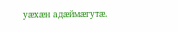уӕхӕн адӕймӕгутӕ.